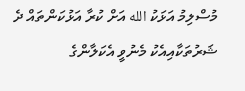މުސްލިމު އަޅަކު الله އަށް ކުރާ އަޅުކަންތައް ދެ ޝަރުތަކާއިއެކު މެނުވީ އެކަލާންގެ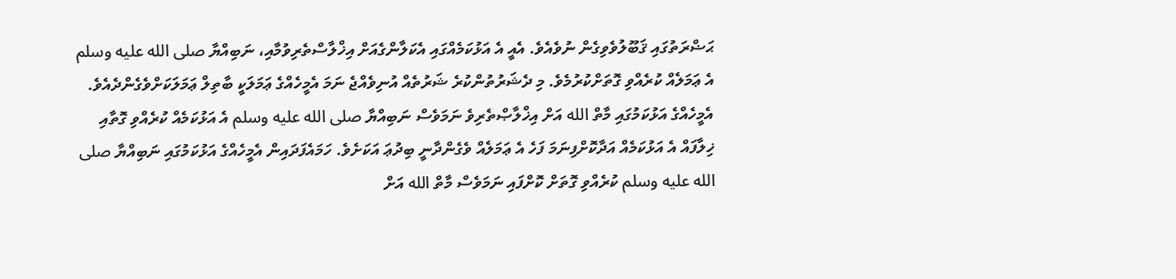ޙަޟްރަތުގައި ޤަބޫލުވެވިގެން ނުވެއެވެ. އެއީ އެ އަޅުކަމެއްގައި އެކަލާންގެއަށް އިޚްލާސްތެރިވުމާއި، ނަބިއްޔާ صلى الله عليه وسلم އެ ޢަމަލެއް ކުރެއްވި ގޮތަށްކުރުމެވެ. މި ދެޝަރުތުންކުރެ ޝަރުތެއް އުނިވެއްޖެ ނަމަ އެމީހެއްގެ ޢަމަލަކީ ބާތިލް ޢަމަލަކަށްވެގެންދެއެވެ.
އެމީހެއްގެ އަޅުކަމުގައި މާތް الله އަށް އިޚްލާޞްތެރިވެ ނަމަވެސް ނަބިއްޔާ صلى الله عليه وسلم އެ އަޅުކަމެއް ކުރެއްވި ގޮތާއި ޚިލާފައް އެ އަޅުކަމެއް އަދާކޮށްފިނަމަ ފަހެ އެ ޢަމަލެއް ވެގެންދާނީ ބިދުޢަ އަކަށެވެ. ހަމައެފަދައިން އެމީހެއްގެ އަޅުކަމުގައި ނަބިއްޔާ صلى الله عليه وسلم ކުރެއްވި ގޮތަށް ކޮށްފައި ނަމަވެސް މާތް الله އަށް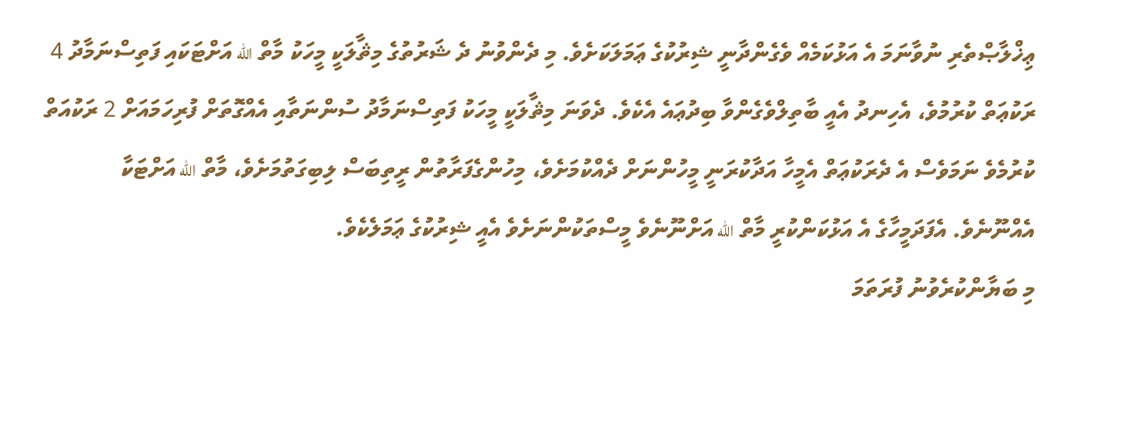ޢިޚްލާޞްތެރި ނުވާނަމަ އެ އަޅުކަމެއް ވެގެންދާނީ ޝިރުކުގެ ޢަމަލަކަށެވެ. މި ދެންވުނު ދެ ޝަރުތުގެ މިޘާލަކީ މީހަކު މާތް الله އަށްޓަކައި ފަތިސްނަމާދު 4 ރަކުޢަތް ކުރުމުވެ، އެހިނދު އެއީ ބާތިލްވެގެންވާ ބިދުޢައެ އެކެވެ. ދެވަނަ މިޘާލަކީ މީހަކު ފަތިސްނަމާދު ސުންނަތާއި އެއްގޮތަށް ފުރިހަމައަށް 2 ރަކުއަތް ކުރުމެވެ ނަމަވެސް އެ ދެރަކުޢަތް އެމީހާ އަދާކުރަނީ މީހުންނަށް ދެއްކުމަށެވެ، މިހުންގެފަރާތުން ރީތިބަސް ލިބިގަތުމަށެވެ، މާތް الله އަށްޓަކާ އެއްނޫނެވެ. އެފަދަމީހާގެ އެ އަޅުކަންކުރީ މާތް الله އަށްނޫނެވެ މީސްތަކުންނަށެވެ އެއީ ޝިރުކުގެ ޢަމަލެކެވެ.
މި ބަޔާންކުރެވުނު ފުރަތަމަ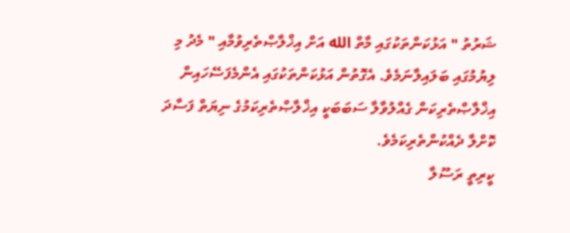ޝަރުތު " އަޅުކަންތަކުގައި މާތް الله އަށް އިޚްލާޞްތެރިވުމާއި " މެދު މި ލިޔުމުގައި ބަލައިލާނަމެވެ. އެގޮތުން އަޅުކަންތަކުގައި އެންމެފަސޭހައިން އިޚްލާޞްތެރިކަން ގެއްލުވާލާ ސަބަބަކީ އިޚްލާޞްތެރިކަމުގެ ނިޔަތް ފަސާދަ ކޮށްލާ ދެއްކުންތެރިކަމެވެ.
ކީރިތީ ރަސޫލާ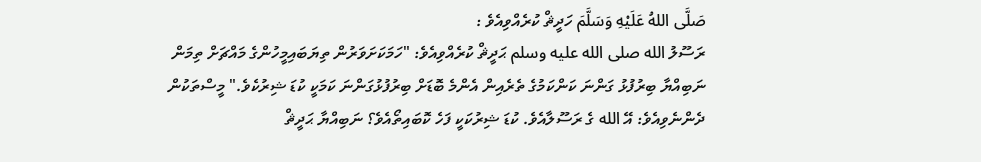صَلَّى اللهُ عَلَيْهِ وَسَلَّمَ ހަދީޘް ކުރެއްވިއެވެ :
ރަސޫލު الله صلى الله عليه وسلم ޙަދީޘް ކުރެއްވިއެވެ: "ހަމަކަށަވަރުން ތިޔަބައިމީހުންގެ މައްޗަށް ތިމަން ނަބިއްޔާ ބިރުފުޅު ގަންނަ ކަންކަމުގެ ތެރެއިން އެންމެ ބޮޑަށް ބިރުފުޅުގަންނަ ކަމަކީ ކުޑަ ޝިރުކެވެ." މީސްތަކުން ދެންނެވިއެވެ: އޭ الله ގެ ރަސޫލާއެވެ. ކުޑަ ޝިރުކަކީ ފަހެ ކޮބައިތޯއެވެ؟ ނަބިއްޔާ ޙަދީޘް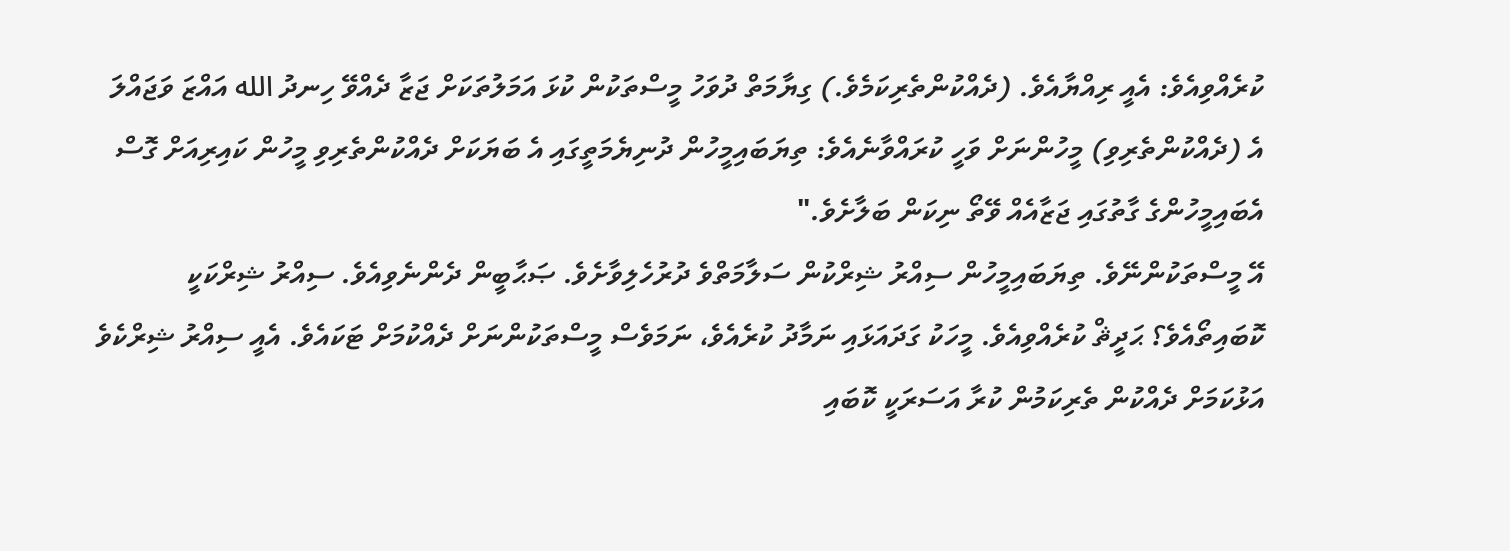ކުރެއްވިއެވެ: އެއީ ރިއްޔާއެވެ. (ދެއްކުންތެރިކަމެވެ.) ގިޔާމަތް ދުވަހު މީސްތަކުން ކުޅަ އަމަލުތަކަށް ޖަޒާ ދެއްވޭ ހިނދު الله އައްޒަ ވަޖައްލަ އެ (ދެއްކުންތެރިވި) މީހުންނަށް ވަހީ ކުރައްވާނެއެވެ: ތިޔަބައިމީހުން ދުނިޔެމަތީގައި އެ ބަޔަކަށް ދެއްކުންތެރިވި މީހުން ކައިރިއަށް ގޮސް އެބައިމީހުންގެ ގާތުގައި ޖަޒާއެއް ވޭތޯ ނިކަން ބަލާށެވެ."
އޭ މީސްތަކުންނޭވެ. ތިޔަބައިމީހުން ސިއްރު ޝިރްކުން ސަލާމަތްވެ ދުރުހެލިވާށެވެ. ޞަޙާބީން ދެންނެވިއެވެ. ސިއްރު ޝިރްކަކީ ކޮބައިތޯއެވެ؟ ޙަދީޘް ކުރެއްވިއެވެ. މީހަކު ގަދައަޅައި ނަމާދު ކުރެއެވެ، ނަމަވެސް މީސްތަކުންނަށް ދެއްކުމަށް ޓަކައެވެ. އެއީ ސިއްރު ޝިރްކެވެ
އަޅުކަމަށް ދެއްކުން ތެރިކަމުން ކުރާ އަސަރަކީ ކޮބައި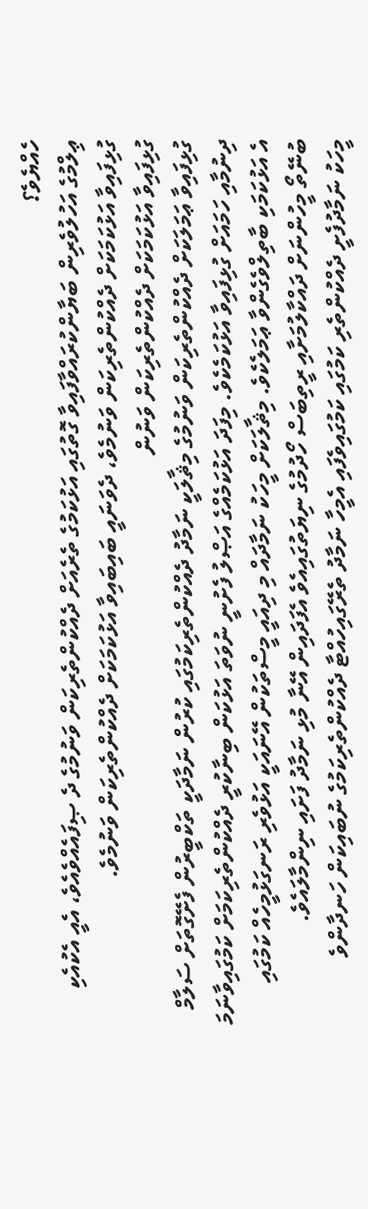ހެއްޔެވެ؟
ޢިލްމުގެ އަހުލުވެރިން ބަޔާންކުރައްވާފައިވާ ގޮތުގައި އަޅުކަމުގެ ތެރެއަށް ދެއްކުންތެރިކަން ވަނުމުގެ ދެ ޞިފައެއްވެއެވެ، އެއީ އެކުއެކި ގުޅިފައިވާ އަޅުކަމަކަށް ދެއްކުންތެރިކަން ވަނުމެވެ، ދެވަނައީ ބައިބައިވާ އަޅުކަމަކަށް ދެއްކުންތެރިކަން ވަނުމެވެ.
ގުޅިފައިވާ އަޅުކަމަކަށް ދެއްކުންތެރިކަން ވަނުން
ގުޅިފައިވާ ޢަމަލަކަށް ދެއްކުންތެރިކަން ވަނުމުގެ މިޘާލަކީ ނަމާދު ދެއްކުންތެރިކަމުގައި ކުރުން ނަމާދަކީ ތަކްބީރުން ފެށޭގޮތަށް ސަލާމް ދިނުމާއި ހަމައަށް ގުޅިފައިވާ އަޅުކަމެކެވެ. މިފަދަ އަޅުކަމެއްގެ އަޞްލު ފެށުނީ ނުވަތަ އަޅުކަން ބިނާކުރީ ދެއްކުންތެރިކަމަށް ކަމުގައިވާނަމަ އެ އަޅުކަމަކި ބާތިލްވެގެންވާ ޢަމަލެކެވެ. މިޘާލަކަށް މީހަކު ނަމާދައް މި ދިއައީ މީސްތަކުން އޭނައަކީ އަޅުވެރި ރަނގަޅުމީހެއް ކަމުގައި ބުނޭތޯ މީހުންނަށް ދައްކާލުމަށާއި ރީތިބަސް ހޯދުމުގެ ނިޔަތުގައިއެވެ އެފަދައިން އޭނާ މުޅި ނަމާދު ފަށައި ނިންމާލައެވެ.
މީހަކު ނަމާދުފެށީ ދެއްކުންތެރި ކަމުގައި ކަމުގައިވެފައި އެމީހާ ނަމާދު ތެރޭގައިހުއްޓާ ދެއްކުންތެރިކަމުގެ ނުބައިކަން ހަނދާންވެ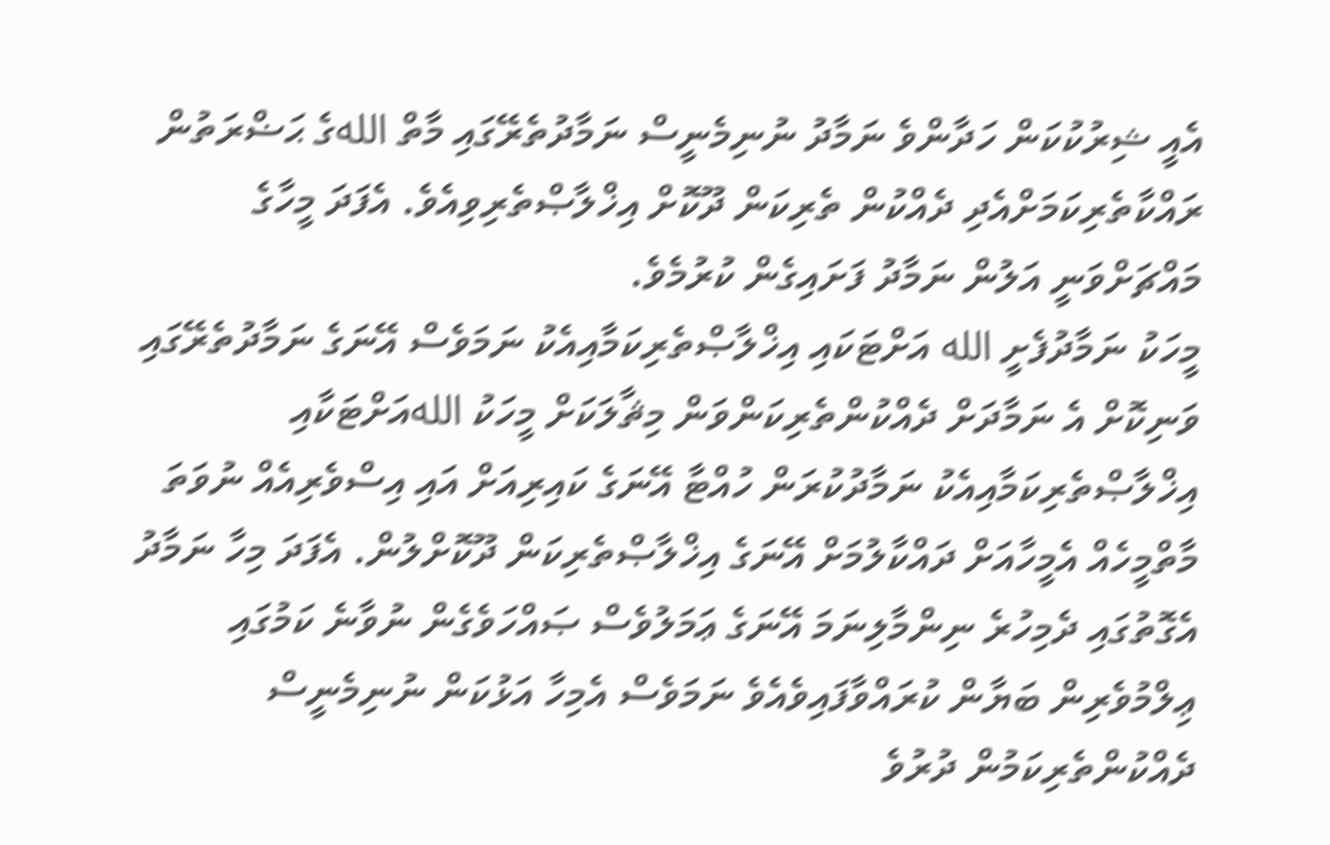އެއީ ޝިރުކުކަން ހަދާންވެ ނަމާދު ނުނިމެނީސް ނަމާދުތެރޭގައި މާތް اللهގެ ޙަޟްރަތުން ރައްކާތެރިކަމަށްއެދި ދެއްކުން ތެރިކަން ދޫކޮށް އިޚްލާޞްތެރިވިއެވެ. އެފަދަ މީހާގެ މައްޗަށްވަނީ އަލުން ނަމާދު ފަށައިގެން ކުރުމެވެ.
މީހަކު ނަމާދުފެށީ الله އަށްޓަކައި އިޚްލާޞްތެރިކަމާއިއެކު ނަމަވެސް އޭނަގެ ނަމާދުތެރޭގައި ވަނިކޮށް އެ ނަމާދަށް ދެއްކުންތެރިކަންވަން މިޘާލަކަށް މީހަކު اللهއަށްޓަކާއި އިޚްލާޞްތެރިކަމާއިއެކު ނަމާދުކުރަން ހުއްޓާ އޭނަގެ ކައިރިއަށް އައި އިސްވެރިއެއް ނުވަތަ މާތްމީހެއް އެމީހާއަށް ދައްކާލުމަށް އޭނަގެ އިޚްލާޞްތެރިކަން ދޫކޮށްލުން. އެފަދަ މިހާ ނަމާދު އެގޮތުގައި ދެމިހުރެ ނިންމާލިނަމަ އޭނަގެ ޢަމަލުވެސް ޞައްހަވެގެން ނުވާނެ ކަމުގައި ޢިލްމުވެރިން ބަޔާން ކުރައްވާފައިވެއެވެ ނަމަވެސް އެމިހާ އަޅުކަން ނުނިމެނީސް ދެއްކުންތެރިކަމުން ދުރުވެ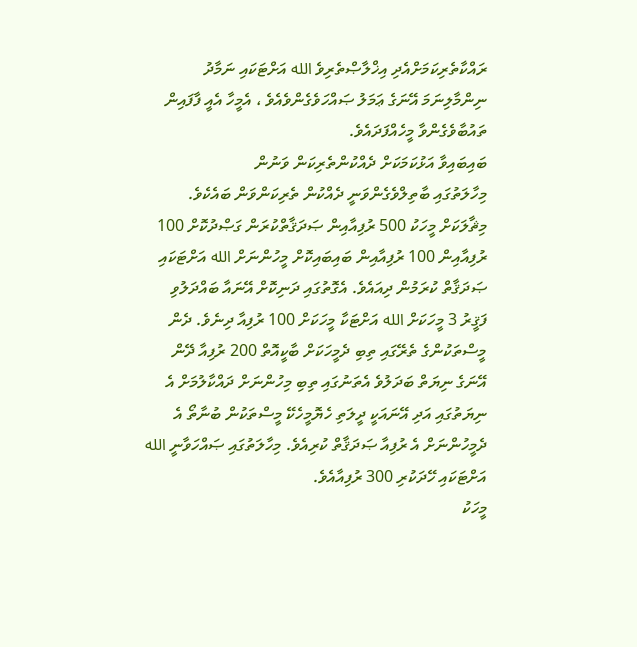ރައްކާތެރިކަމަށްއެދި އިޚްލާޞްތެރިވެ الله އަށްޓަކައި ނަމާދު ނިންމާލިނަމަ އޭނަގެ ޢަމަލު ޞައްހަވެގެންވެއެވެ ، އެމީހާ އެއީ ފާފައިން ތައުބާވެގެންވާ މީހެއްފަދައެވެ.
ބައިބައިވާ އަޅުކަމަކަށް ދެއްކުންތެރިކަން ވަނުން
މިހާލަތުގައި ބާތިލްވެގެންވަނީ ދެއްކުން ތެރިކަންވަން ބައެކެވެ. މިޘާލަކަށް މީހަކު 500 ރުފިއާއިން ޞަދަޤާތްކުރަން ގަޞްދުކޮށް 100 ރުފިއާއިން 100 ރުފިއާއިން ބައިބައިކޮށް މީހުންނަށް الله އަށްޓަކައި ޞަދަޤާތް ކުރަމުން ދިއައެވެ. އެގޮތުގައި ދަނިކޮށް އޭނައާ ބައްދަލުވި ފަޤީރު 3 މީހަކަށް الله އަށްޓަކާ މީހަކަށް 100 ރުފިއާ ދިނެވެ. ދެން މީސްތަކުންގެ ތެރޭގައި ތިބި ދެމީހަކަށް ބާކީއޮތް 200 ރުފިއާ ދޭން އޭނަގެ ނިޔަތް ބަދަލުވެ އެތަނުގައި ތިބި މިހުންނަށް ދައްކާލުމަށް އެ ނިޔަތުގައި އަދި އޭނައަކީ ދީލަތި ހެޔޮމީހެކޭ މީސްތަކުން ބުނާތޯ އެ ދެމީހުންނަށް އެ ރުފިއާ ޞަދަޤާތް ކުރިއެވެ. މިހާލަތުގައި ޞައްހަވާނީ الله އަށްޓަކައި ހޭދަކުރި 300 ރުފިއާއެވެ.
މީހަކު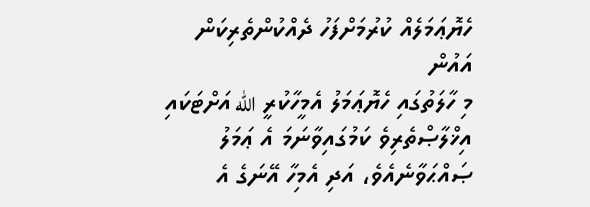ހެޔޮޢަމަލެއް ކުރުމަށްފަހު ދެއްކުންތެރިކަން އައުން
މި ހާލަތުގައި ހެޔޮޢަމަލު އެމީހާކުރީ الله އަށްޓަކައި އިޚްލާޞްތެރިވެ ކަމުގައިވާނަމަ އެ ޢަމަލު ޞައްޙަވާނެއެވެ، އަދި އެމިހާ އޭނަގެ އެ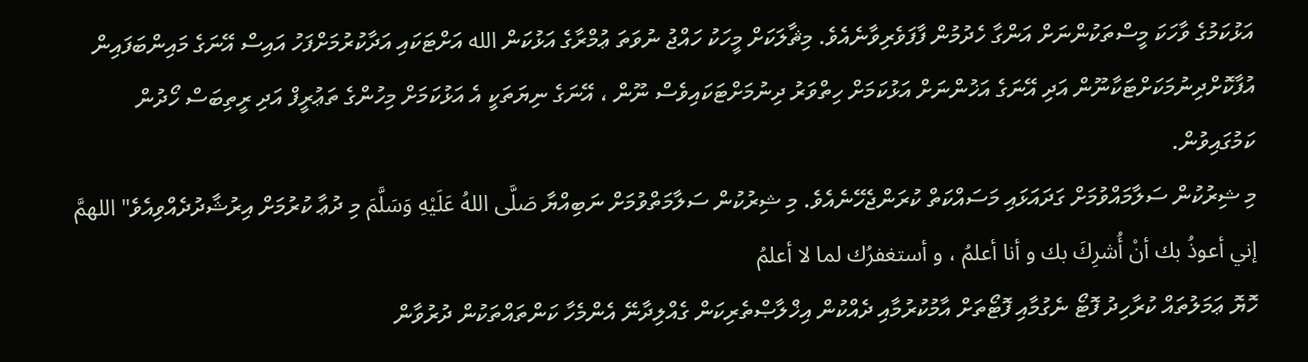އަޅުކަމުގެ ވާހަކަ މީސްތަކުންނަށް އަންގާ ހެދުމުން ފާފަވެރިވާނެއެވެ. މިޘާލަކަށް މީހަކު ހައްޖު ނުވަތަ ޢުމްރާގެ އަޅުކަން الله އަށްޓަކައި އަދާކުރުމަށްފަހު އައިސް އޭނަގެ މައިންބަފައިން އުފާކޮށްދިނުމަކަށްޓަކާނޫން އަދި އޭނަގެ އަޚުންނަށް އަޅުކަމަށް ހިތްވަރު ދިނުމަށްޓަކައިވެސް ނޫން ، އޭނަގެ ނިޔަތަކީ އެ އަޅުކަމަށް މިހުންގެ ތަޢުރީފް އަދި ރީތިބަސް ހޯދުން ކަމުގައިވުން.
މި ޝިރުކުން ސަލާމައްވުމަށް ގަދައަޅައި މަސައްކަތް ކުރަންޖެހޭނެއެވެ. މި ޝިރުކުން ސަލާމަތްވުމަށް ނަބިއްޔާ صَلَّى اللهُ عَلَيْهِ وَسَلَّمَ މި ދުޢާ ކުރުމަށް އިރުޝާދުދެއްވިއެވެ" اللهمَّ إني أعوذُ بك أنْ أُشرِكَ بك و أنا أعلمُ ، و أستغفرُك لما لا أعلمُ
ހޮޔޮ ޢަމަލުތައް ކުރާހިދު ފޮޓޯ ނެގުމާއި ފޮޓޯތަށް އާމުކުރުމާއި ދެއްކުން އިޚްލާޞްތެރިކަން ގެއްލިދާނޭ އެންމެހާ ކަންތައްތަކުން ދުރުވާން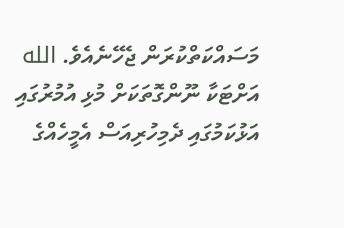މަސައްކަތްކުރަން ޖެހޭނެއެވެ. الله އަށްޓަކާ ނޫންގޮތަކަށް މުޅި އުމުރުގައި އަޅުކަމުގައި ދެމިހުރިއަސް އެމީހެއްގެ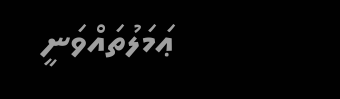ޢަމަލުތައްވަނީ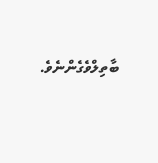ބާތިލްވެގެންނެވެ.